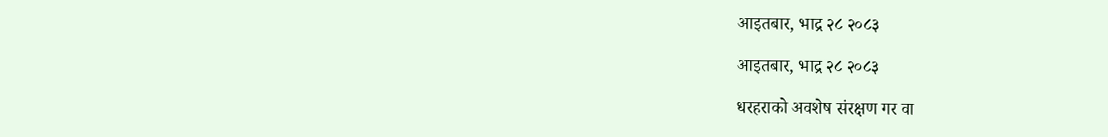आइतबार, भाद्र २८ २०८३

आइतबार, भाद्र २८ २०८३

धरहराको अवशेष संरक्षण गर वा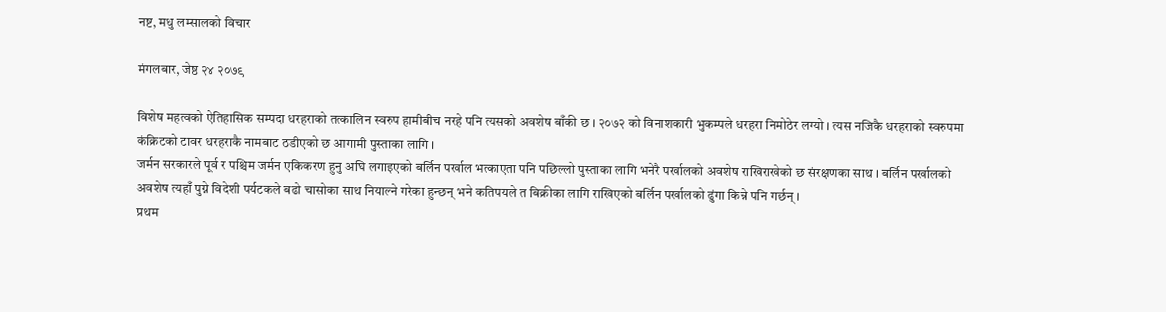नष्ट, मधु लम्सालको विचार

मंगलबार, जेष्ठ २४ २०७९

विशेष महत्वको ऐतिहासिक सम्पदा धरहराको तत्कालिन स्वरुप हामीबीच नरहे पनि त्यसको अवशेष बाँकी छ । २०७२ को विनाशकारी भुकम्पले धरहरा निमोठेर लग्यो । त्यस नजिकै धरहराको स्वरुपमा कंक्रिटको टावर धरहराकै नामबाट ठडीएको छ आगामी पुस्ताका लागि ।
जर्मन सरकारले पूर्व र पश्चिम जर्मन एकिकरण हुनु अघि लगाइएको बर्लिन पर्खाल भत्काएता पनि पछिल्लो पुस्ताका लागि भनेरै पर्खालको अवशेष राखिराखेको छ संरक्षणका साथ । बर्लिन पर्खालको अवशेष त्यहाँ पुग्ने विदेशी पर्यटकले बढो चासोका साथ नियाल्ने गरेका हुन्छन् भने कतिपयले त बिक्रीका लागि राखिएको बर्लिन पर्खालको ढुंगा किन्ने पनि गर्छन् ।
प्रथम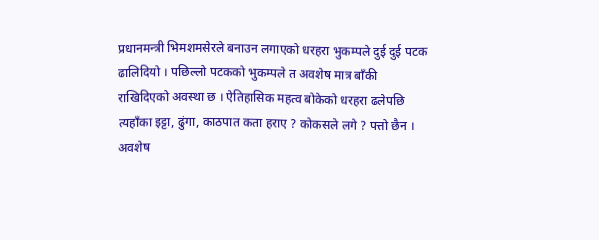प्रधानमन्त्री भिमशमसेरले बनाउन लगाएको धरहरा भुकम्पले दुई दुई पटक ढालिदियो । पछिल्लो पटकको भुकम्पले त अवशेष मात्र बाँकी राखिदिएको अवस्था छ । ऐतिहासिक महत्व बोकेको धरहरा ढलेपछि त्यहाँका इट्टा, ढुंगा, काठपात कता हराए ? कोकसले लगे ? पत्तो छैन ।
अवशेष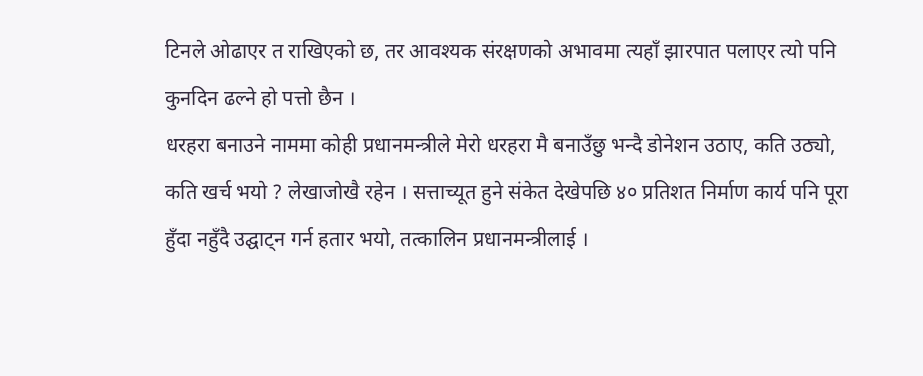टिनले ओढाएर त राखिएको छ, तर आवश्यक संरक्षणको अभावमा त्यहाँ झारपात पलाएर त्यो पनि कुनदिन ढल्ने हो पत्तो छैन ।
धरहरा बनाउने नाममा कोही प्रधानमन्त्रीले मेरो धरहरा मै बनाउँछु भन्दै डोनेशन उठाए, कति उठ्यो, कति खर्च भयो ? लेखाजोखै रहेन । सत्ताच्यूत हुने संकेत देखेपछि ४० प्रतिशत निर्माण कार्य पनि पूरा हुँदा नहुँदै उद्घाट्न गर्न हतार भयो, तत्कालिन प्रधानमन्त्रीलाई ।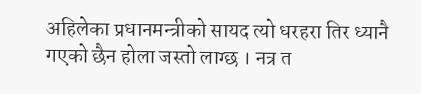अहिलेका प्रधानमन्त्रीको सायद त्यो धरहरा तिर ध्यानै गएको छैन होला जस्तो लाग्छ । नत्र त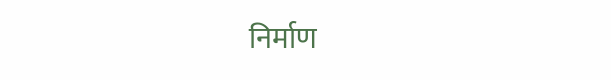निर्माण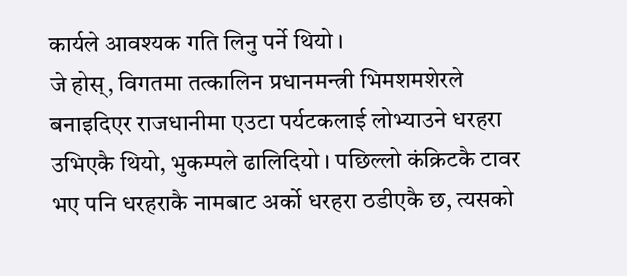कार्यले आवश्यक गति लिनु पर्ने थियो ।
जे होस्, विगतमा तत्कालिन प्रधानमन्त्री भिमशमशेरले बनाइदिएर राजधानीमा एउटा पर्यटकलाई लोभ्याउने धरहरा उभिएकै थियो, भुकम्पले ढालिदियो । पछिल्लो कंक्रिटकै टावर भए पनि धरहराकै नामबाट अर्को धरहरा ठडीएकै छ, त्यसको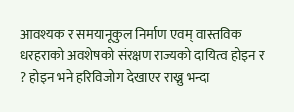आवश्यक र समयानूकुल निर्माण एवम् वास्तविक धरहराको अवशेषको संरक्षण राज्यको दायित्व होइन र ? होइन भने हरिविजोग देखाएर राख्नु भन्दा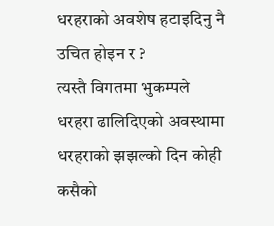धरहराको अवशेष हटाइदिनु नै उचित होइन र ?
त्यस्तै विगतमा भुकम्पले धरहरा ढालिदिएको अवस्थामा धरहराको झझल्को दिन कोही कसैको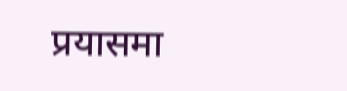प्रयासमा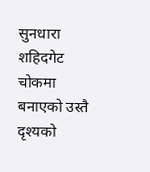सुनधारा शहिदगेट चोकमा बनाएको उस्तै दृश्यको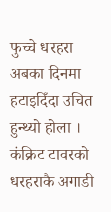फुच्चे धरहरा अबका दिनमा हटाइदिँदा उचित हुन्थ्यो होला । कंक्रिट टावरको धरहराकै अगाडी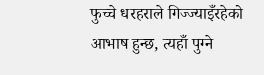फुच्चे धरहराले गिज्ज्याइँरहेको आभाष हुन्छ, त्यहाँ पुग्ने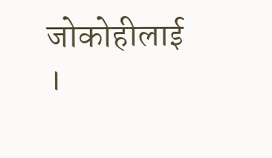जोकोहीलाई ।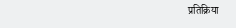प्रतिक्रिया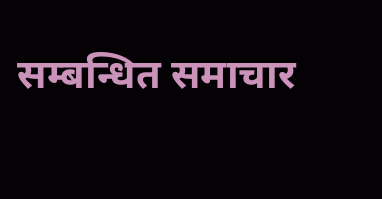सम्बन्धित समाचार